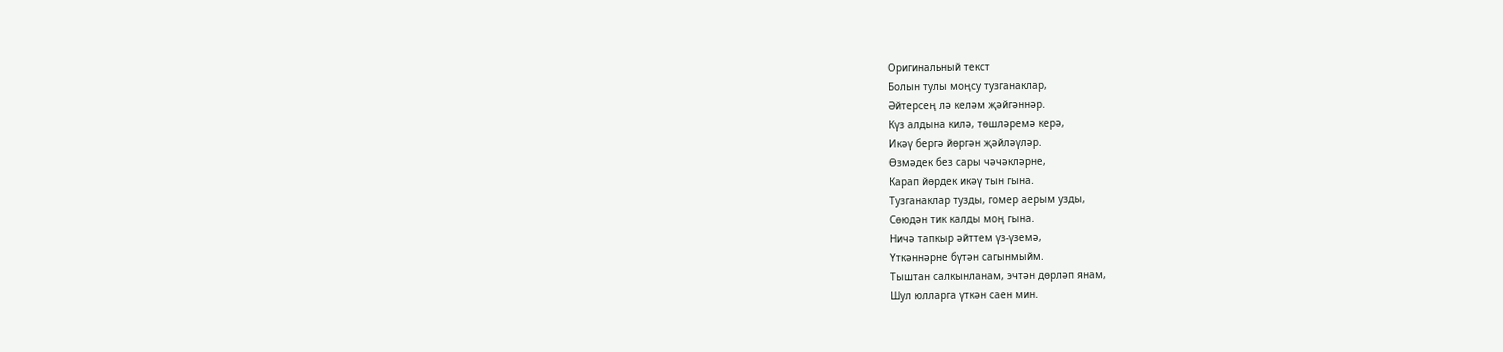Оригинальный текст
Болын тулы моңсу тузганаклар,
Әйтерсең лә келәм җәйгәннәр.
Күз алдына килә, төшләремә керә,
Икәү бергә йөргән җәйләүләр.
Өзмәдек без сары чәчәкләрне,
Карап йөрдек икәү тын гына.
Тузганаклар тузды, гомер аерым узды,
Сөюдән тик калды моң гына.
Ничә тапкыр әйттем үз-үземә,
Үткәннәрне бүтән сагынмыйм.
Тыштан салкынланам, эчтән дөрләп янам,
Шул юлларга үткән саен мин.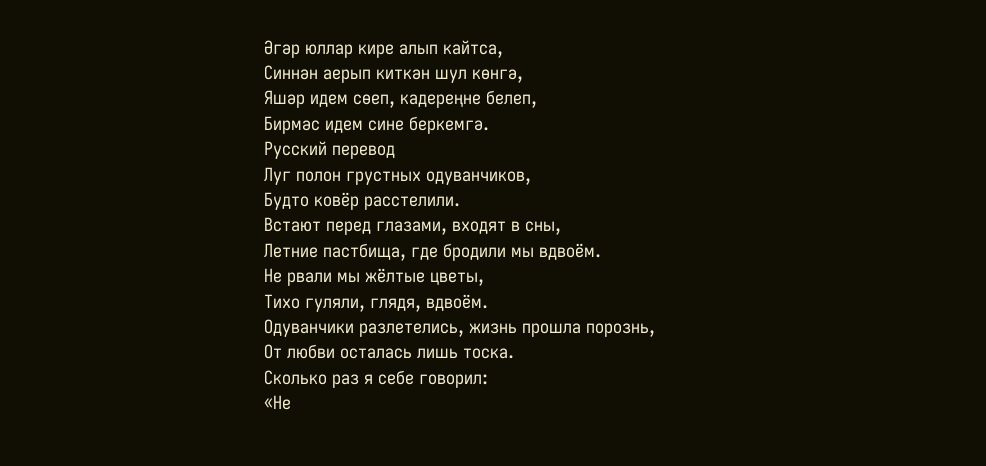Әгәр юллар кире алып кайтса,
Синнән аерып киткән шул көнгә,
Яшәр идем сөеп, кадереңне белеп,
Бирмәс идем сине беркемгә.
Русский перевод
Луг полон грустных одуванчиков,
Будто ковёр расстелили.
Встают перед глазами, входят в сны,
Летние пастбища, где бродили мы вдвоём.
Не рвали мы жёлтые цветы,
Тихо гуляли, глядя, вдвоём.
Одуванчики разлетелись, жизнь прошла порознь,
От любви осталась лишь тоска.
Сколько раз я себе говорил:
«Не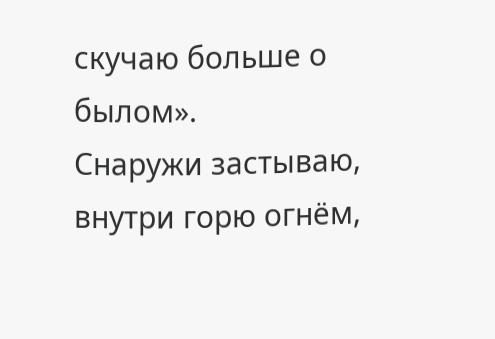скучаю больше о былом».
Снаружи застываю, внутри горю огнём,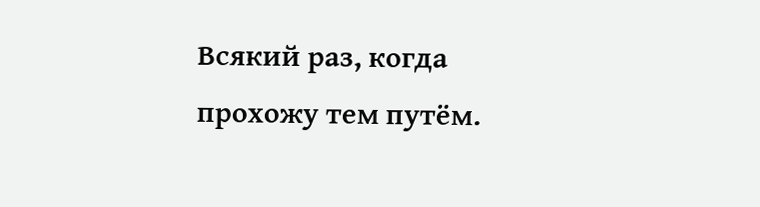Всякий раз, когда прохожу тем путём.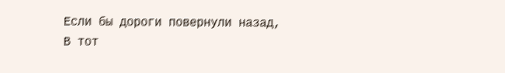Если бы дороги повернули назад,
В тот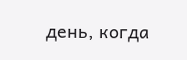день, когда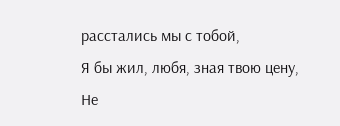расстались мы с тобой,
Я бы жил, любя, зная твою цену,
Не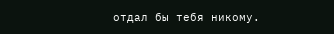отдал бы тебя никому.